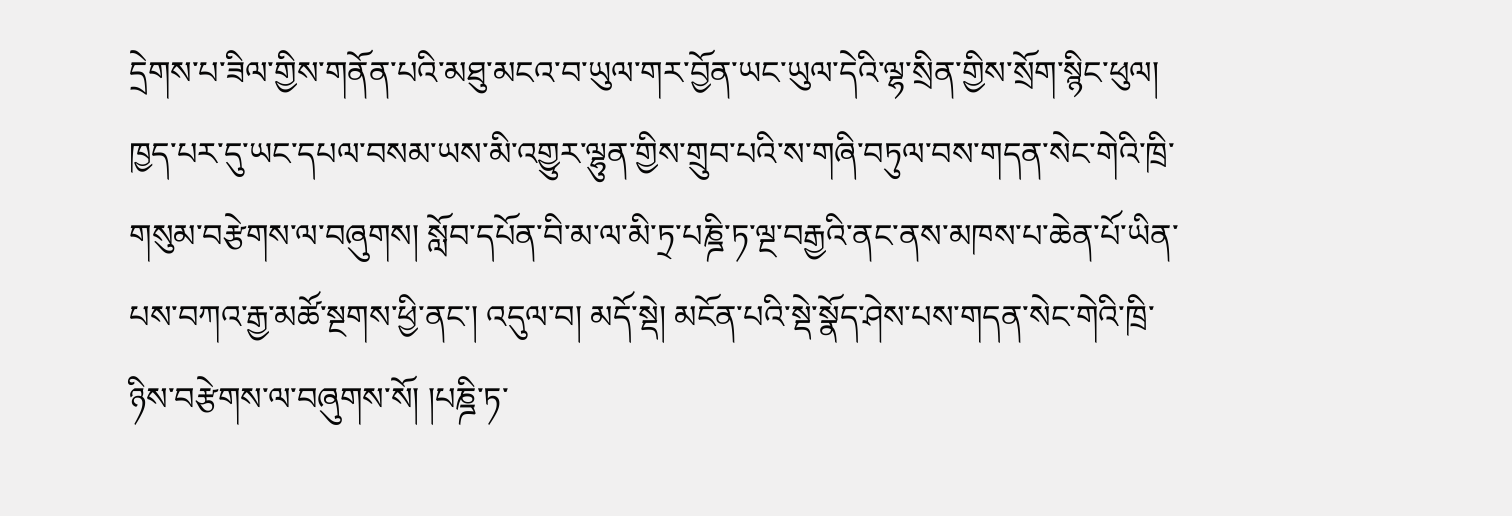དྲེགས་པ་ཟིལ་གྱིས་གནོན་པའི་མཐུ་མངའ་བ་ཡུལ་གར་བྱོན་ཡང་ཡུལ་དེའི་ལྷ་སྲིན་གྱིས་སྲོག་སྙིང་ཕུལ། ཁྱད་པར་དུ་ཡང་དཔལ་བསམ་ཡས་མི་འགྱུར་ལྷུན་གྱིས་གྲུབ་པའི་ས་གཞི་བཏུལ་བས་གདན་སེང་གེའི་ཁྲི་གསུམ་བརྩེགས་ལ་བཞུགས། སློབ་དཔོན་བི་མ་ལ་མི་ཏྲ་པཎྜི་ཏ་ལྔ་བརྒྱའི་ནང་ནས་མཁས་པ་ཆེན་པོ་ཡིན་པས་བཀའ་རྒྱ་མཚོ་སྔགས་ཕྱི་ནང་། འདུལ་བ། མདོ་སྡེ། མངོན་པའི་སྡེ་སྣོད་ཤེས་པས་གདན་སེང་གེའི་ཁྲི་ཉིས་བརྩེགས་ལ་བཞུགས་སོ། །པཎྜི་ཏ་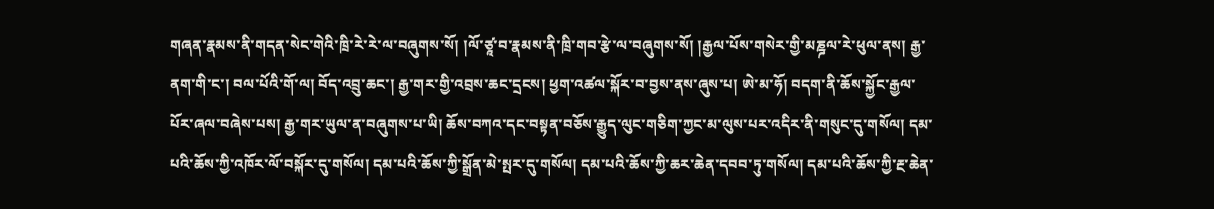གཞན་རྣམས་ནི་གདན་སེང་གེའི་ཁྲི་རེ་རེ་ལ་བཞུགས་སོ། །ལོ་ཙཱ་བ་རྣམས་ནི་ཁྲི་གབ་རྩེ་ལ་བཞུགས་སོ། །རྒྱལ་པོས་གསེར་གྱི་མཎྜལ་རེ་ཕུལ་ནས། རྒྱ་ནག་གི་ང་། བལ་པོའི་གོ་ལ། བོད་འབྲུ་ཆང་། རྒྱ་གར་གྱི་འབྲས་ཆང་དྲངས། ཕྱག་འཚལ་སྐོར་བ་བྱས་ནས་ཞུས་པ། ཨེ་མ་ཧོ། བདག་ནི་ཆོས་སྐྱོང་རྒྱལ་པོར་ཞལ་བཞེས་པས། རྒྱ་གར་ཡུལ་ན་བཞུགས་པ་ཡི། ཆོས་བཀའ་དང་བསྟན་བཅོས་རྒྱུད་ལུང་གཅིག་ཀྱང་མ་ལུས་པར་འདིར་ནི་གསུང་དུ་གསོལ། དམ་པའི་ཆོས་ཀྱི་འཁོར་ལོ་བསྐོར་དུ་གསོལ། དམ་པའི་ཆོས་ཀྱི་སྒྲོན་མེ་སྤར་དུ་གསོལ། དམ་པའི་ཆོས་ཀྱི་ཆར་ཆེན་དབབ་ཏུ་གསོལ། དམ་པའི་ཆོས་ཀྱི་རྔ་ཆེན་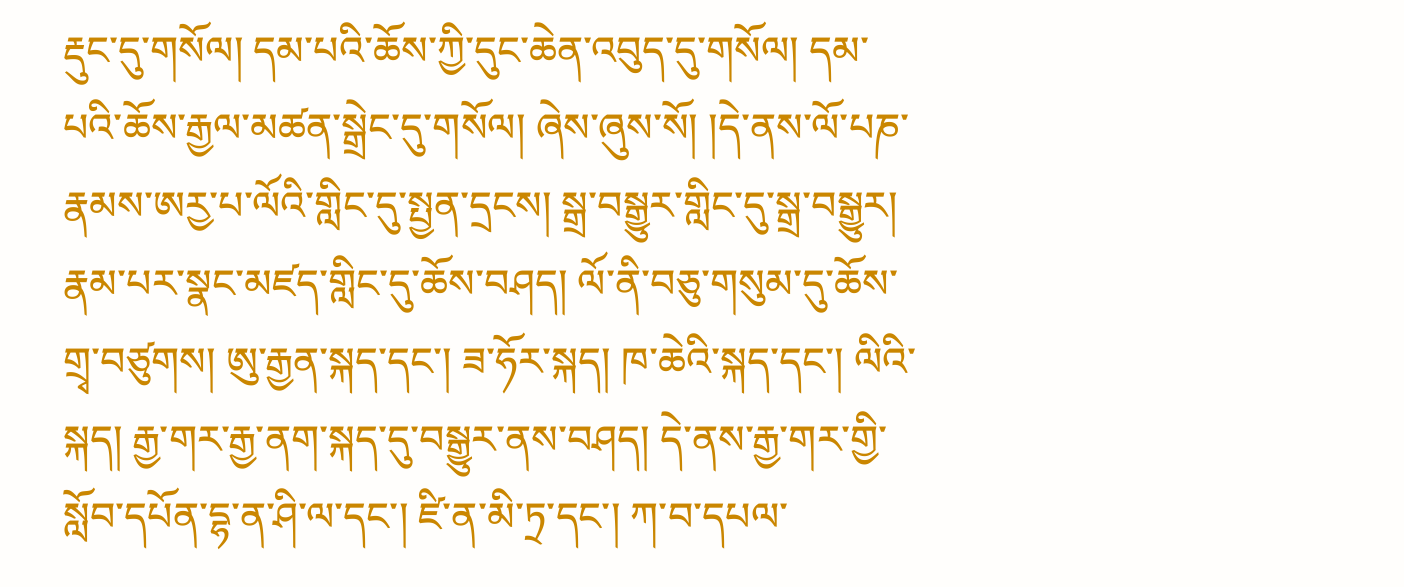རྡུང་དུ་གསོལ། དམ་པའི་ཆོས་ཀྱི་དུང་ཆེན་འབུད་དུ་གསོལ། དམ་པའི་ཆོས་རྒྱལ་མཚན་སྒྲེང་དུ་གསོལ། ཞེས་ཞུས་སོ། །དེ་ནས་ལོ་པཎ་རྣམས་ཨརྱ་པ་ལོའི་གླིང་དུ་སྤྱན་དྲངས། སྒྲ་བསྒྱུར་གླིང་དུ་སྒྲ་བསྒྱུར། རྣམ་པར་སྣང་མཛད་གླིང་དུ་ཆོས་བཤད། ལོ་ནི་བཅུ་གསུམ་དུ་ཆོས་གྲྭ་བཙུགས། ཨུ་རྒྱན་སྐད་དང་། ཟ་ཧོར་སྐད། ཁ་ཆེའི་སྐད་དང་། ལིའི་སྐད། རྒྱ་གར་རྒྱ་ནག་སྐད་དུ་བསྒྱུར་ནས་བཤད། དེ་ནས་རྒྱ་གར་གྱི་སློབ་དཔོན་དྷ་ན་ཤི་ལ་དང་། ཛི་ན་མི་ཏྲ་དང་། ཀ་བ་དཔལ་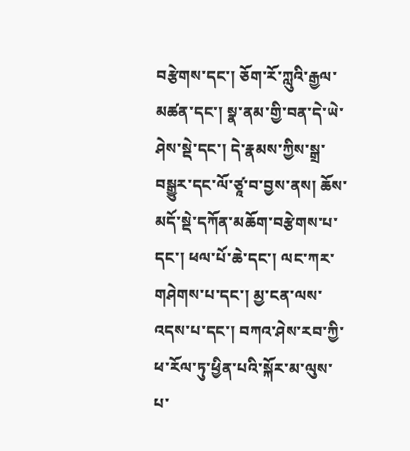བརྩེགས་དང་། ཅོག་རོ་ཀླུའི་རྒྱལ་མཚན་དང་། སྣ་ནམ་གྱི་བན་དེ་ཡེ་ཤེས་སྡེ་དང་། དེ་རྣམས་ཀྱིས་སྒྲ་བསྒྱུར་དང་ལོ་ཙཱ་བ་བྱས་ནས། ཆོས་མདོ་སྡེ་དཀོན་མཆོག་བརྩེགས་པ་དང་། ཕལ་པོ་ཆེ་དང་། ལང་ཀར་གཤེགས་པ་དང་། མྱ་ངན་ལས་འདས་པ་དང་། བཀའ་ཤེས་རབ་ཀྱི་ཕ་རོལ་ཏུ་ཕྱིན་པའི་སྐོར་མ་ལུས་པ་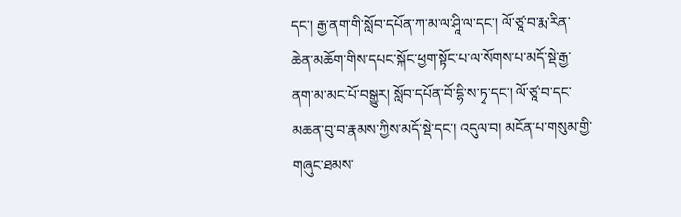དང་། རྒྱ་ནག་གི་སློབ་དཔོན་ཀ་མ་ལ་ཤཱི་ལ་དང་། ལོ་ཙཱ་བ་རྨ་རིན་ཆེན་མཆོག་གིས་དཔང་སྐོང་ཕྱག་སྟོང་པ་ལ་སོགས་པ་མདོ་སྡེ་རྒྱ་ནག་མ་མང་པོ་བསྒྱུར། སློབ་དཔོན་བོ་དྷི་ས་ཏྭ་དང་། ལོ་ཙཱ་བ་དང་མཆན་བུ་བ་རྣམས་ཀྱིས་མདོ་སྡེ་དང་། འདུལ་བ། མངོན་པ་གསུམ་གྱི་གཞུང་ཐམས་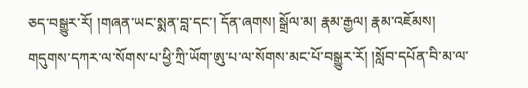ཅད་བསྒྱུར་རོ། །གཞན་ཡང་སྨན་བླ་དང་། དོན་ཞགས། སྒྲོལ་མ། རྣམ་རྒྱལ། རྣམ་འཇོམས། གདུགས་དཀར་ལ་སོགས་པ་ཕྱི་ཀྲི་ཡོག་ཨུ་པ་ལ་སོགས་མང་པོ་བསྒྱུར་རོ། །སློབ་དཔོན་བི་མ་ལ་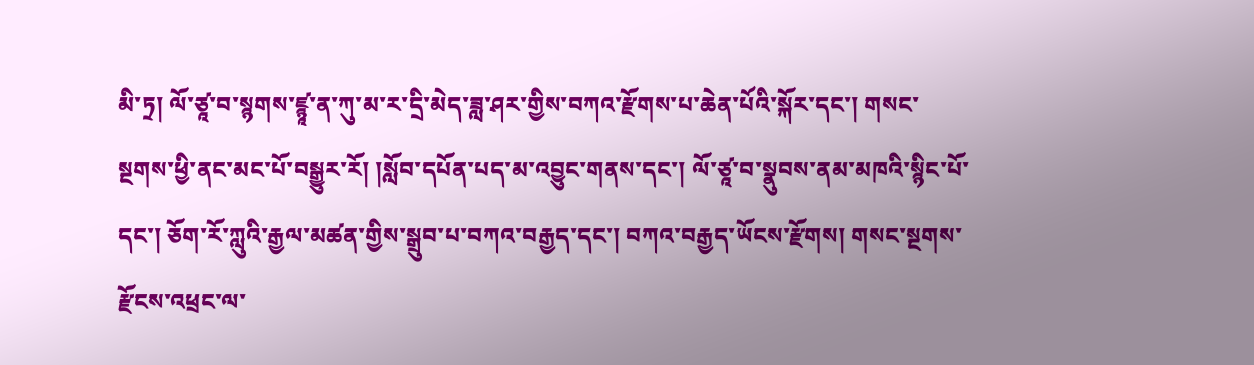མི་ཏྲ། ལོ་ཙཱ་བ་སྙགས་ཛྙཱ་ན་ཀུ་མ་ར་དྲི་མེད་ཟླ་ཤར་གྱིས་བཀའ་རྫོགས་པ་ཆེན་པོའི་སྐོར་དང་། གསང་སྔགས་ཕྱི་ནང་མང་པོ་བསྒྱུར་རོ། །སློབ་དཔོན་པད་མ་འབྱུང་གནས་དང་། ལོ་ཙཱ་བ་སྣུབས་ནམ་མཁའི་སྙིང་པོ་དང་། ཅོག་རོ་ཀླུའི་རྒྱལ་མཚན་གྱིས་སྒྲུབ་པ་བཀའ་བརྒྱད་དང་། བཀའ་བརྒྱད་ཡོངས་རྫོགས། གསང་སྔགས་རྫོངས་འཕྲང་ལ་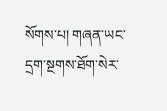སོགས་པ། གཞན་ཡང་དྲག་སྔགས་ཐོག་སེར་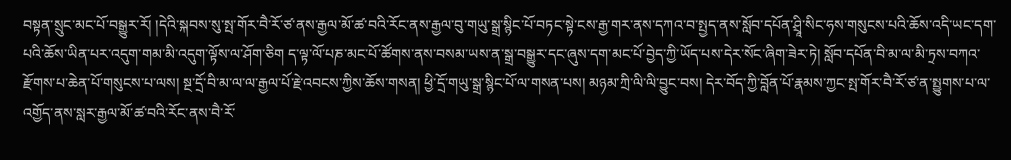བསྟན་སྲུང་མང་པོ་བསྒྱུར་རོ། །དེའི་སྐབས་སུ་སྤ་གོར་བཻ་རོ་ཙ་ནས་རྒྱལ་མོ་ཚ་བའི་རོང་ནས་རྒྱལ་བུ་གཡུ་སྒྲ་སྙིང་པོ་བཏང་སྟེ་ངས་རྒྱ་གར་ནས་དཀའ་བ་སྤྱད་ནས་སློབ་དཔོན་ཤྲཱི་སིང་ཧས་གསུངས་པའི་ཆོས་འདི་ཡང་དག་པའི་ཆོས་ཡིན་པར་འདུག་གམ་མི་འདུག་ལྟོས་ལ་ཤོག་ཅིག ད་ལྟ་ལོ་པཎ་མང་པོ་ཚོགས་ནས་བསམ་ཡས་ན་སྒྲ་བསྒྱུར་དང་ཞུས་དག་མང་པོ་བྱེད་ཀྱི་ཡོད་པས་དེར་སོང་ཞིག་ཟེར་ཏེ། སློབ་དཔོན་བི་མ་ལ་མི་ཏྲས་བཀའ་རྫོགས་པ་ཆེན་པོ་གསུངས་པ་ལས། སྔ་དྲོ་བི་མ་ལ་ལ་རྒྱལ་པོ་རྗེ་འབངས་ཀྱིས་ཆོས་གསན། ཕྱི་དྲོ་གཡུ་སྒྲ་སྙིང་པོ་ལ་གསན་པས། མཉམ་ཀྲི་ལི་ལི་བྱུང་བས། དེར་བོད་ཀྱི་བློན་པོ་རྣམས་ཀྱང་སྤ་གོར་བཻ་རོ་ཙ་ན་སྤྱུགས་པ་ལ་འགྱོད་ནས་སླར་རྒྱལ་མོ་ཚ་བའི་རོང་ནས་བཻ་རོ་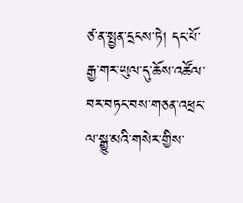ཙ་ན་སྤྱན་དྲངས་ཏེ། དང་པོ་རྒྱ་གར་ཡུལ་དུ་ཆོས་འཚོལ་བར་བཏང་བས་གཅན་འཕྲང་ལ་སྒྱུ་མའི་གསེར་གྱིས་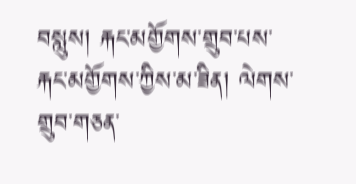བསླུས། རྐང་མགྱོགས་གྲུབ་པས་རྐང་མགྱོགས་ཀྱིས་མ་ཟིན། ལེགས་གྲུབ་གཅན་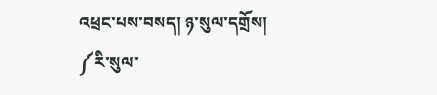འཕྲང་པས་བསད། ཉ་སུལ་དགྲོས།
༼རི་སུལ་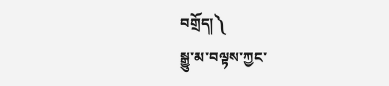བགྲོད།༽
སྒྱུ་མ་བལྟས་ཀྱང་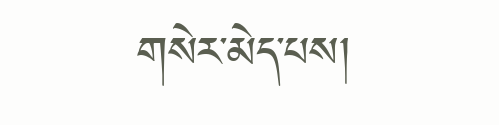གསེར་མེད་པས།